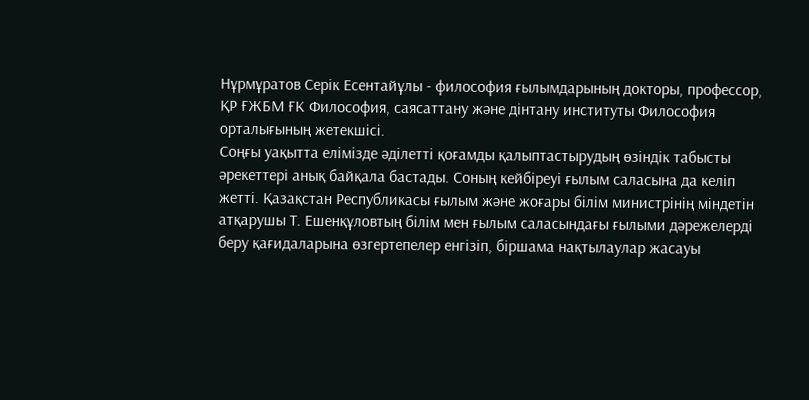Нұрмұратов Cерік Есентайұлы - философия ғылымдарының докторы, профессор, ҚР ҒЖБМ ҒК Философия, саясаттану және дінтану институты Философия орталығының жетекшісі.
Соңғы уақытта елімізде әділетті қоғамды қалыптастырудың өзіндік табысты әрекеттері анық байқала бастады. Соның кейбіреуі ғылым саласына да келіп жетті. Қазақстан Республикасы ғылым және жоғары білім министрінің міндетін атқарушы Т. Ешенқұловтың білім мен ғылым саласындағы ғылыми дәрежелерді беру қағидаларына өзгертепелер енгізіп, біршама нақтылаулар жасауы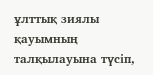ұлттық зиялы қауымның талқылауына түсіп,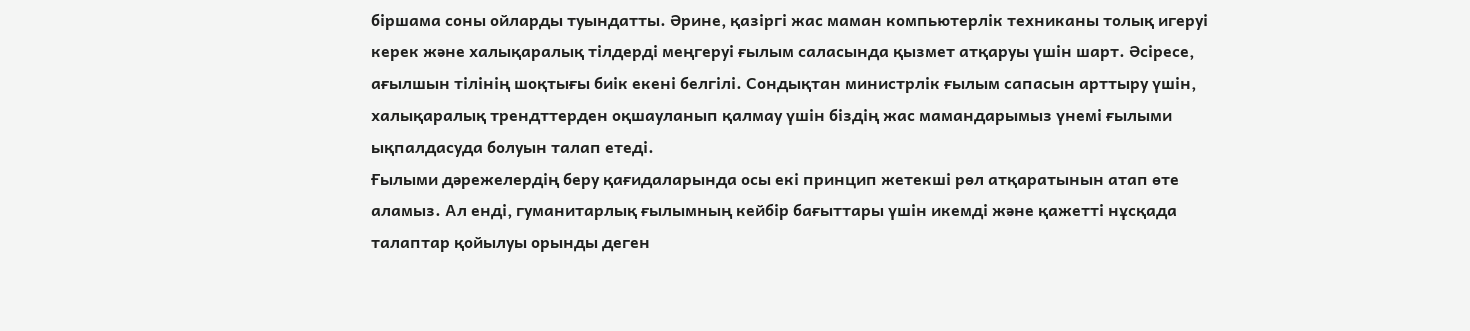біршама соны ойларды туындатты. Әрине, қазіргі жас маман компьютерлік техниканы толық игеруі керек және халықаралық тілдерді меңгеруі ғылым саласында қызмет атқаруы үшін шарт. Әсіресе, ағылшын тілінің шоқтығы биік екені белгілі. Сондықтан министрлік ғылым сапасын арттыру үшін, халықаралық трендттерден оқшауланып қалмау үшін біздің жас мамандарымыз үнемі ғылыми ықпалдасуда болуын талап етеді.
Ғылыми дәрежелердің беру қағидаларында осы екі принцип жетекші рөл атқаратынын атап өте аламыз. Ал енді, гуманитарлық ғылымның кейбір бағыттары үшін икемді және қажетті нұсқада талаптар қойылуы орынды деген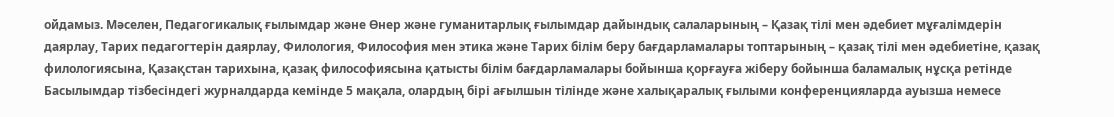ойдамыз. Мәселен, Педагогикалық ғылымдар және Өнер және гуманитарлық ғылымдар дайындық салаларының – Қазақ тілі мен әдебиет мұғалімдерін даярлау, Тарих педагогтерін даярлау, Филология, Философия мен этика және Тарих білім беру бағдарламалары топтарының – қазақ тілі мен әдебиетіне, қазақ филологиясына, Қазақстан тарихына, қазақ философиясына қатысты білім бағдарламалары бойынша қорғауға жіберу бойынша баламалық нұсқа ретінде Басылымдар тізбесіндегі журналдарда кемінде 5 мақала, олардың бірі ағылшын тілінде және халықаралық ғылыми конференцияларда ауызша немесе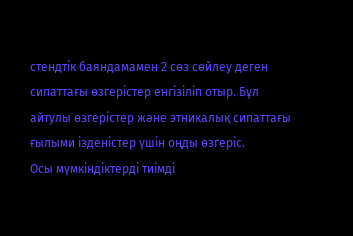стендтік баяндамамен 2 сөз сөйлеу деген сипаттағы өзгерістер енгізіліп отыр. Бұл айтулы өзгерістер және этникалық сипаттағы ғылыми ізденістер үшін оңды өзгеріс.
Осы мүмкіндіктерді тиімді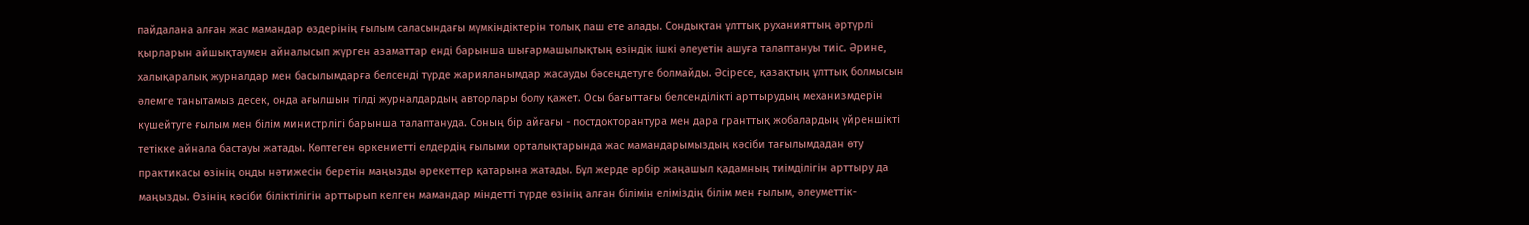пайдалана алған жас мамандар өздерінің ғылым саласындағы мүмкіндіктерін толық паш ете алады. Сондықтан ұлттық руханияттың әртүрлі қырларын айшықтаумен айналысып жүрген азаматтар енді барынша шығармашылықтың өзіндік ішкі әлеуетін ашуға талаптануы тиіс. Әрине, халықаралық журналдар мен басылымдарға белсенді түрде жарияланымдар жасауды бәсеңдетуге болмайды. Әсіресе, қазақтың ұлттық болмысын әлемге танытамыз десек, онда ағылшын тілді журналдардың авторлары болу қажет. Осы бағыттағы белсенділікті арттырудың механизмдерін күшейтуге ғылым мен білім министрлігі барынша талаптануда. Соның бір айғағы - постдокторантура мен дара гранттық жобалардың үйреншікті тетікке айнала бастауы жатады. Көптеген өркениетті елдердің ғылыми орталықтарында жас мамандарымыздың кәсіби тағылымдадан өту практикасы өзінің оңды нәтижесін беретін маңызды әрекеттер қатарына жатады. Бұл жерде әрбір жаңашыл қадамның тиімділігін арттыру да маңызды. Өзінің кәсіби біліктілігін арттырып келген мамандар міндетті түрде өзінің алған білімін еліміздің білім мен ғылым, әлеуметтік-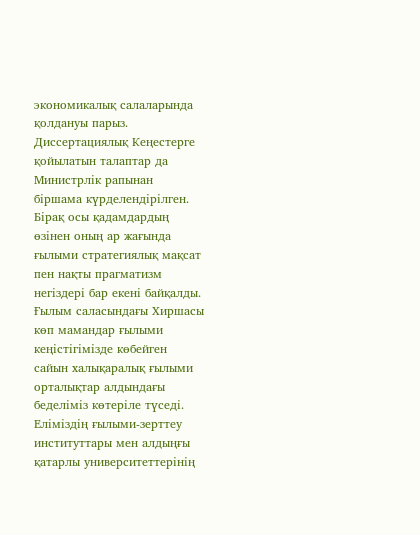экономикалық салаларында қолдануы парыз.
Диссертациялық Кеңестерге қойылатын талаптар да Министрлік рапынан біршама күрделендірілген. Бірақ осы қадамдардың өзінен оның ар жағында ғылыми стратегиялық мақсат пен нақты прагматизм негіздері бар екені байқалды. Ғылым саласындағы Хиршасы көп мамандар ғылыми кеңістігімізде көбейген сайын халықаралық ғылыми орталықтар алдындағы беделіміз көтеріле түседі. Еліміздің ғылыми-зерттеу институттары мен алдыңғы қатарлы университеттерінің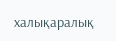халықаралық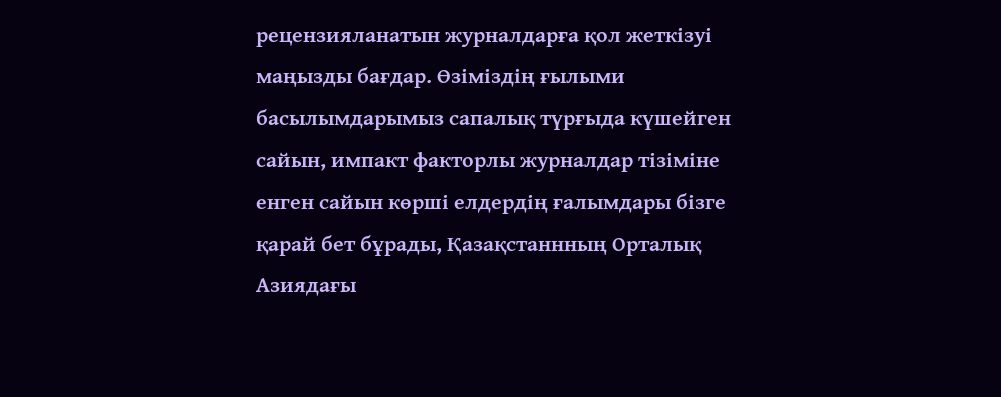рецензияланатын журналдарға қол жеткізуі маңызды бағдар. Өзіміздің ғылыми басылымдарымыз сапалық түрғыда күшейген сайын, импакт факторлы журналдар тізіміне енген сайын көрші елдердің ғалымдары бізге қарай бет бұрады, Қазақстаннның Орталық Азиядағы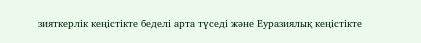зияткерлік кеңістікте беделі арта түседі және Еуразиялық кеңістікте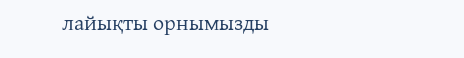лайықты орнымызды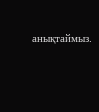анықтаймыз.